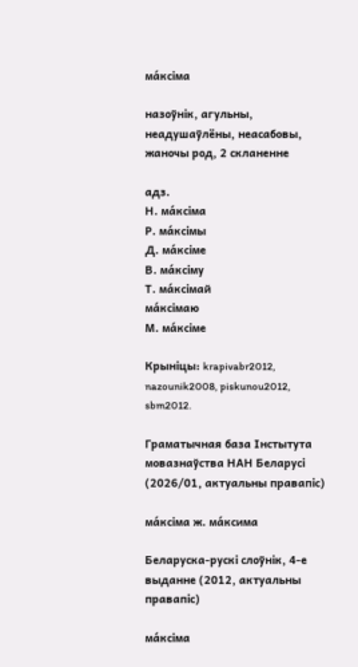ма́ксіма

назоўнік, агульны, неадушаўлёны, неасабовы, жаночы род, 2 скланенне

адз.
Н. ма́ксіма
Р. ма́ксімы
Д. ма́ксіме
В. ма́ксіму
Т. ма́ксімай
ма́ксімаю
М. ма́ксіме

Крыніцы: krapivabr2012, nazounik2008, piskunou2012, sbm2012.

Граматычная база Інстытута мовазнаўства НАН Беларусі (2026/01, актуальны правапіс)

ма́ксіма ж. ма́ксима

Беларуска-рускі слоўнік, 4-е выданне (2012, актуальны правапіс)

ма́ксіма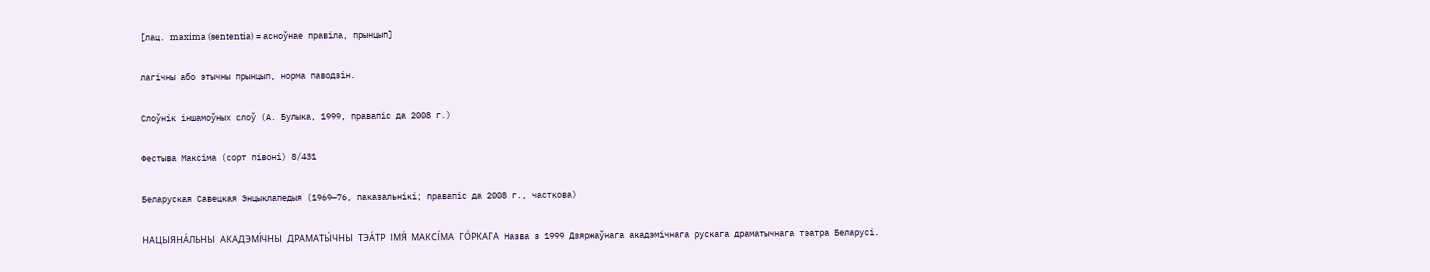[лац. maxima (sententia) = асноўнае правіла, прынцып]

лагічны або этычны прынцып, норма паводзін.

Слоўнік іншамоўных слоў (А. Булыка, 1999, правапіс да 2008 г.)

Фестыва Максіма (сорт півоні) 8/431

Беларуская Савецкая Энцыклапедыя (1969—76, паказальнікі; правапіс да 2008 г., часткова)

НАЦЫЯНА́ЛЬНЫ АКАДЭМІ́ЧНЫ ДРАМАТЫ́ЧНЫ ТЭА́ТР ІМЯ́ МАКСІ́МА ГО́РКАГА Назва з 1999 Дзяржаўнага акадэмічнага рускага драматычнага тэатра Беларусі.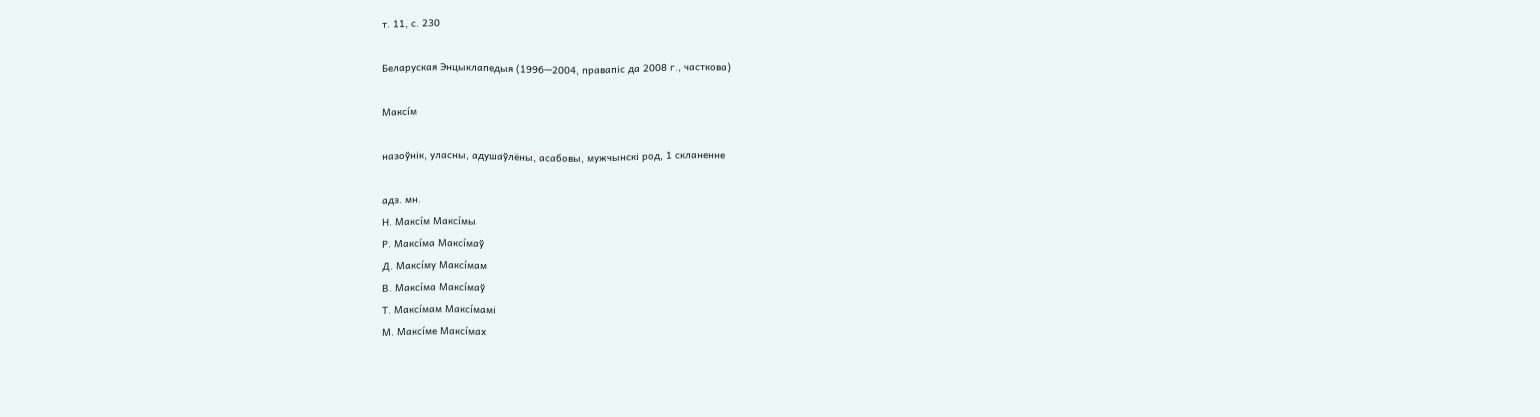т. 11, с. 230

Беларуская Энцыклапедыя (1996—2004, правапіс да 2008 г., часткова)

Максі́м

назоўнік, уласны, адушаўлёны, асабовы, мужчынскі род, 1 скланенне

адз. мн.
Н. Максі́м Максі́мы
Р. Максі́ма Максі́маў
Д. Максі́му Максі́мам
В. Максі́ма Максі́маў
Т. Максі́мам Максі́мамі
М. Максі́ме Максі́мах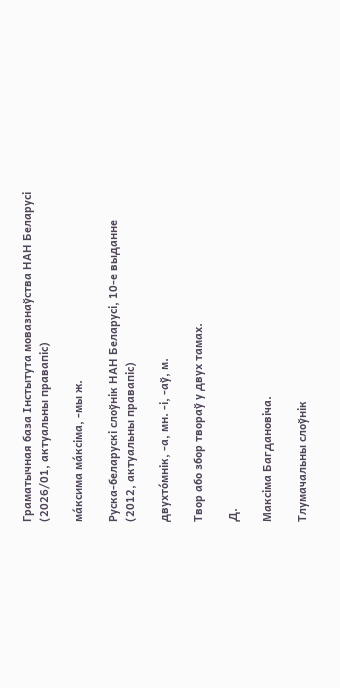Граматычная база Інстытута мовазнаўства НАН Беларусі (2026/01, актуальны правапіс)

ма́ксима ма́ксіма, -мы ж.

Руска-беларускі слоўнік НАН Беларусі, 10-е выданне (2012, актуальны правапіс)

двухто́мнік, -а, мн. -і, -аў, м.

Твор або збор твораў у двух тамах.

Д.

Максіма Багдановіча.

Тлумачальны слоўнік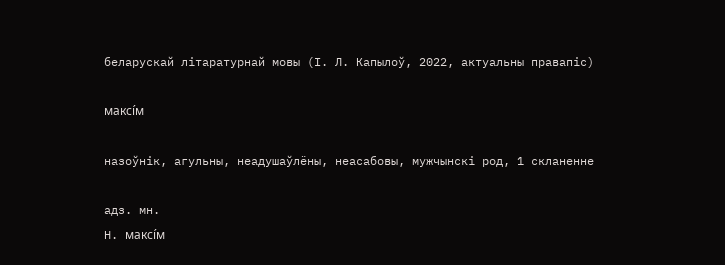беларускай літаратурнай мовы (І. Л. Капылоў, 2022, актуальны правапіс)

максі́м

назоўнік, агульны, неадушаўлёны, неасабовы, мужчынскі род, 1 скланенне

адз. мн.
Н. максі́м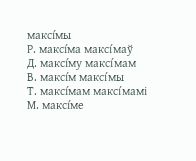максі́мы
Р. максі́ма максі́маў
Д. максі́му максі́мам
В. максі́м максі́мы
Т. максі́мам максі́мамі
М. максі́ме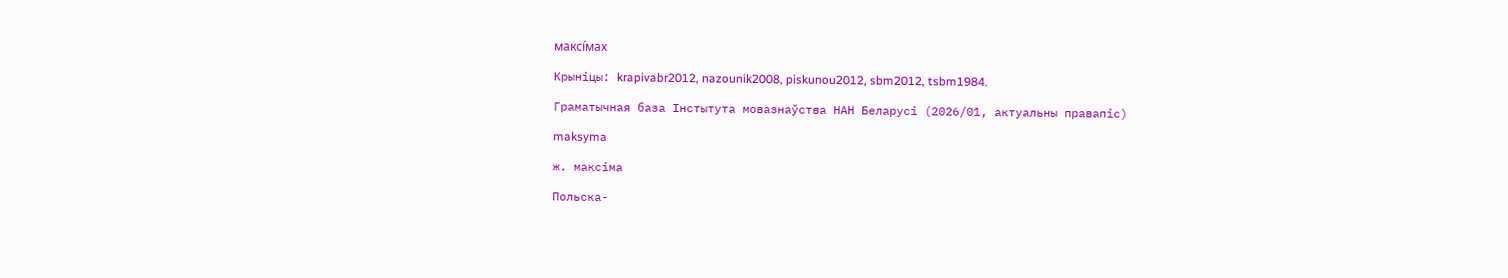максі́мах

Крыніцы: krapivabr2012, nazounik2008, piskunou2012, sbm2012, tsbm1984.

Граматычная база Інстытута мовазнаўства НАН Беларусі (2026/01, актуальны правапіс)

maksyma

ж. максіма

Польска-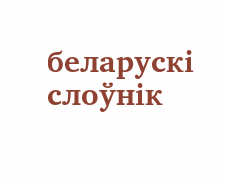беларускі слоўнік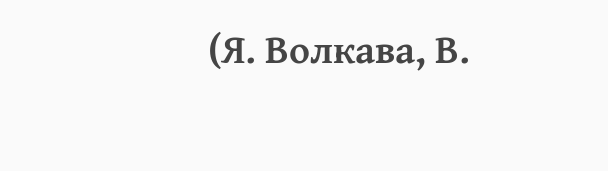(Я. Волкава, В.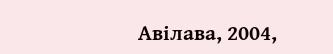Авілава, 2004,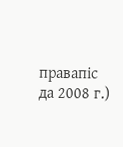правапіс да 2008 г.)